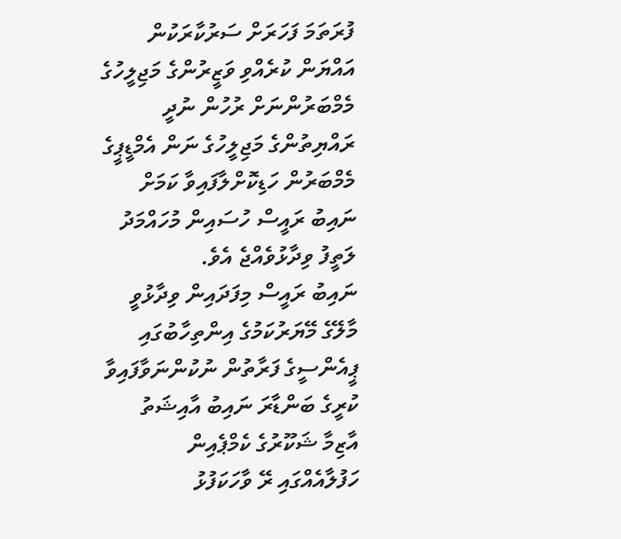ފުރަތަމަ ފަހަރަށް ސަރުކާރަކުން އައްޔަން ކުރެއްވި ވަޒީރުންގެ މަޖިލީހުގެ މެމްބަރުންނަށް ރުހުން ނުދީ ރައްޔިތުންގެ މަޖިލީހުގެ ނަން އެމްޑީޕީގެ މެމްބަރުން ހަޑިކޮށްލާފައިވާ ކަމަށް ނައިބު ރައީސް ހުސައިން މުހައްމަދު ލަތީފު ވިދާޅުވެއްޖެ އެވެ.
ނައިބު ރައީސް މިފަދައިން ވިދާޅުވީ މާލޭގެ މޭޔަރުކަމުގެ އިންތިހާބުގައި ޕީއެންސީގެ ފަރާތުން ނުކުންނަވާފައިވާ ކުރީގެ ބަންޑާރަ ނައިބު އާއިޝަތު އާޒިމާ ޝަކޫރުގެ ކެމްޕެއިން ހަފުލާއެއްގައި ރޭ ވާހަކަފުޅު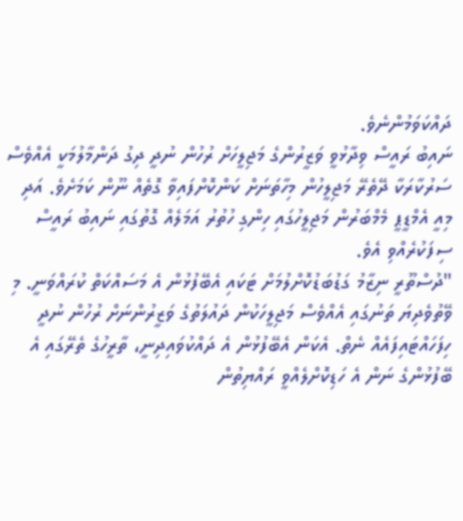ދައްކަވަމުންނެވެ.
ނައިބު ރައީސް ވިދާޅުވީ ވަޒީރުންގެ މަޖިލީހަށް ރުހުން ނުދީ ދިގު ދަންމާލުމަކީ އެއްވެސް ސަރުކާރަކާ ދޭތެރޭ މަޖިލީހުން މިހާތަނަށް ކަންކޮށްފައިވާ ގޮތެއް ނޫން ކަމަށެވެ. އަދި މިއީ އެމްޑީޕީ މެމްބަރުން މަޖިލީހުގައި ހިންގި ހުތުރު އަމަލެއް ގޮތުގައި ނައިބު ރައީސް ސިފަކުރެއްވި އެވެ.
"ދުސްތޫރީ ނިޒާމު ގަޑުބަޑުކޮށްލުމަށް ޓަކައި އެބޭފުޅުން އެ މަސައްކަތް ކުރައްވަނީ. މި ވޭތުވެދިޔަ ތަނުގައި އެއްވެސް މަޖިލީހަކުން ދައުލަތުގެ ވަޒީރުންނަށް ރުހުން ނުދީ ހިފަހައްޓައިފައެއް ނެތް. އެކަން އެބޭފުޅުން އެ ދައްކުވައިދިނީ، ތާރީހުގެ ތެރޭގައި އެ ބޭފުޅުންގެ ނަން އެ ހަޑިކޮށްލެއްވީ ރައްޔިތުން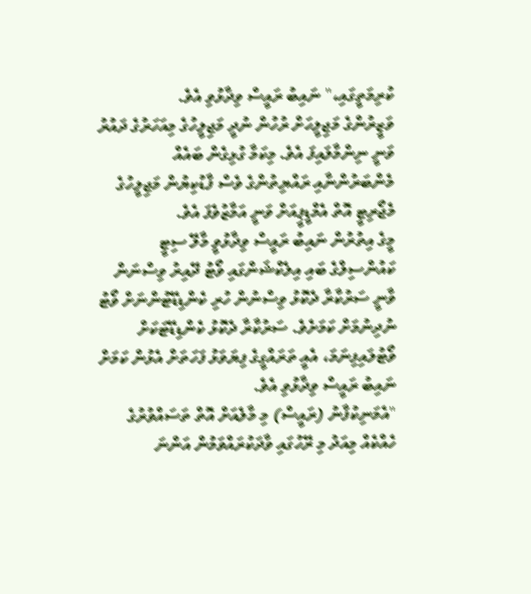ކުރިމަތީގައި،" ނައިބު ރައީސް ވިދާޅުވި އެވެ.
ވަޒީރުންގެ މަޖިލީހަށް ރުހުން ނުދީ މަޖިލީހުގެ މިއަހަރުގެ ދައުރު ވަނީ ނިންމާލައިފަ އެވެ. މިކަމާ ގުޅިގެން ބައެއް މެންބަރުންނާއި ރައްޔިތުންގެ ވެސް ފާޑުކިޔުން މަޖިލީހުގެ މެޖޯރިޓީ އޮތް އެމްޑީޕީއަށް ވަނީ އަމާޒުވެފަ އެވެ.
މީގެ އިތުރުން ނައިބު ރައީސް ވިދާޅުވީ މާލޭ ސިޓީ ކައުންސިލްގެ ބައި އިލެކްޝަންގައި ވޯޓު ދޭއިރު ވިސްނަން ވާނީ ސަރުކާރާ ދެކޮޅު ވިސްނުން ހުރި ކެންޑިޑޭޓުންނަށް ވޯޓު ނުދިނުމަށް ކަމަށެވެ. ސަރުކާރާ ދެކޮޅު ކެންޑިޑޭޓަކަށް ވޯޓުލައިފިނަމަ، އެއީ ތަރައްގީގެ ފިޔަވަޅު ފަހަތަށް އެޅުން ކަމަށް ނައިބު ރައީސް ވިދާޅުވި އެވެ.
"އެމަނިކުފާނު (ރައީސް) މި މާލެއަށް އޮތް ތަސައްވުރުގެ ހެއްކެއް މިއަދު މި ރޭހުގައި ވާދަކުރައްވަމުން އަންނަ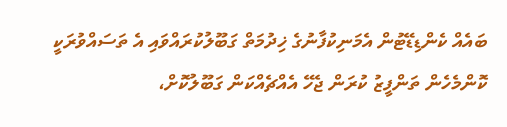ބައެއް ކެންޑިޑޭޓުން އެމަނިކުފާނުގެ ޚިދުމަތް ގަބޫލުކުރައްވައި އެ ތަސައްވުރަކީ ކޮންމެހެން ތަންފީޒު ކުރަން ޖެހޭ އެއްޗެއްކަން ގަބޫލުކޮށް،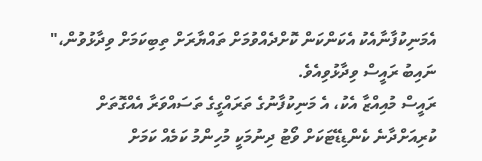އެމަނިކުފާނާއެކު އެކަންކަން ކޮށްދެއްވުމަށް ތައްޔާރަށް ތިބިކަމަށް ވިދާޅުވުން،" ނައިބު ރައީސް ވިދާޅުވިއެވެ.
ރައީސް މުއިއްޒާ އެކު، އެ މަނިކުފާނުގެ ތަރައްގީގެ ތަސައްވަރާ އެއްގޮތަށް ކުރިއަށްދާނެ ކެންޑިޑޭޓަކަށް ވޯޓު ދިނުމަކީ މުހިންމު ކަމެއް ކަމަށް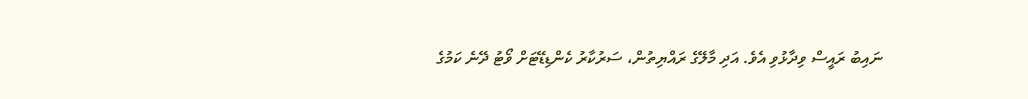ނައިބު ރައީސް ވިދާޅުވި އެވެ. އަދި މާލޭގެ ރައްޔިތުން، ސަރުކާރު ކެންޑިޑޭޓަށް ވޯޓު ދޭނެ ކަމުގެ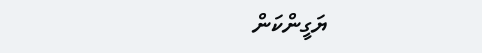ޔަގީންކަން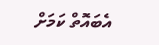އެބައޮތް ކަމަށް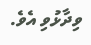ވިދާޅުވި އެވެ.